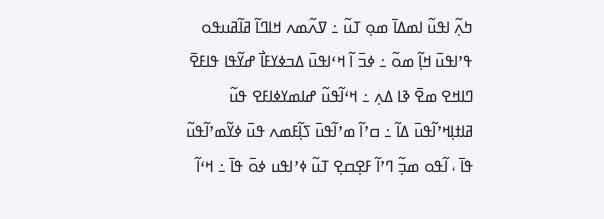ߤߍ߲߬ ߊߟߎ߬ ߊߘߡߊ߫ ߘߋ߲ ߠߎ߬ ߸ ߜߍ߬ߘߍ ߞߊߣߊ߬ ߥߊ߬ߥߎߟߋ ߟߴߊߟߎ߫ ߞߊ߲߬ ߘߋ߬ ߸ ߦߏ߫ ߊ߬ ߞߵߊߟߎ߫ ߡߏߦߌߓߊ߯ ߝߌ߬ߟߊ ߟߊߓߐ߫ ߣߊߞߐ ߘߐ߫ ߢߊ ߡߍ߲ ߸ ߞߵߊ߬ߟߎ߬ ߝߊߘߌߦߊߓߐ ߟߎ߬ ߥߊߙߊ߲ߞߴߊ߬ߟߎ߫ ߡߊ߬ ߸ ߛߴߊ߬ ߘߴߊ߬ߟߎ߫ ߖߊ߲߬ߓߘߍ ߟߎ߫ ߦߌ߬ߘߴߊ߬ߟߎ߬ ߟߊ߫ ، ߊ߬ߟߋ ߘߏ߲߬ ߣߴߊ߬ ߓߐ߲ߛߐ߲ ߠߎ߬ ߦߴߊߟߎ ߦߋ߫ ߟߊ߫ ߸ ߞߵߊ߬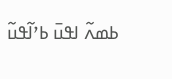ߕߘߍ߬ ߊߟߎ߫ ߕߴߊ߬ߟߎ߬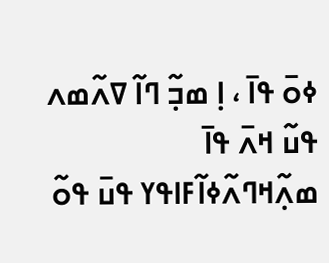ߦߋ߫ ߟߊ߫ ، ߊ߲ ߘߏ߲߬ ߣߊ߬ ߜߍ߬ߘߍ ߟߎ߬ ߞߍ߫ ߟߊ߫ ߘߍ߲߬ߞߣߍ߬ߦߊ߬ߓߊߟߌ ߟߎ߫ ߟߋ߬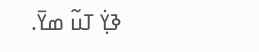ߢߌ߲߭ ߠߎ߬ ߘߌ߫.